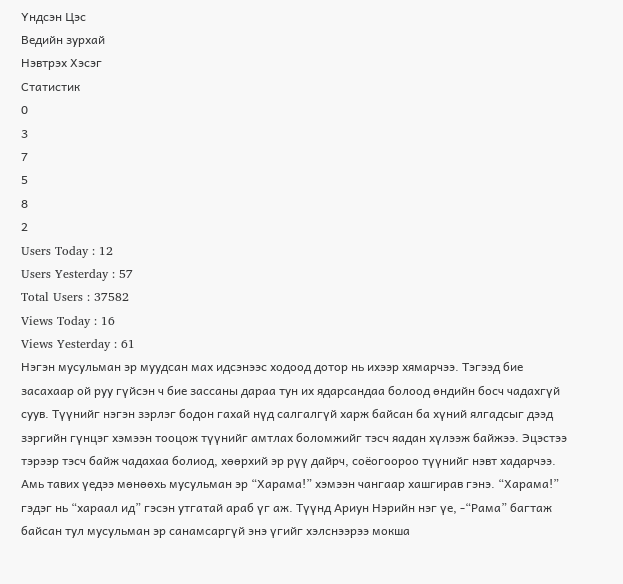Үндсэн Цэс
Ведийн зурхай
Нэвтрэх Хэсэг
Статистик
0
3
7
5
8
2
Users Today : 12
Users Yesterday : 57
Total Users : 37582
Views Today : 16
Views Yesterday : 61
Нэгэн мусульман эр муудсан мах идсэнээс ходоод дотор нь ихээр хямарчээ. Тэгээд бие засахаар ой руу гүйсэн ч бие зассаны дараа тун их ядарсандаа болоод өндийн босч чадахгүй суув. Түүнийг нэгэн зэрлэг бодон гахай нүд салгалгүй харж байсан ба хүний ялгадсыг дээд зэргийн гүнцэг хэмээн тооцож түүнийг амтлах боломжийг тэсч яадан хүлээж байжээ. Эцэстээ тэрээр тэсч байж чадахаа болиод, хөөрхий эр рүү дайрч, соёогоороо түүнийг нэвт хадарчээ. Амь тавих үедээ мөнөөхь мусульман эр “Харама!” хэмээн чангаар хашгирав гэнэ. “Харама!” гэдэг нь “хараал ид” гэсэн утгатай араб үг аж. Түүнд Ариун Нэрийн нэг үе, -“Рама” багтаж байсан тул мусульман эр санамсаргүй энэ үгийг хэлснээрээ мокша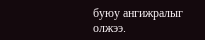буюу ангижралыг олжээ.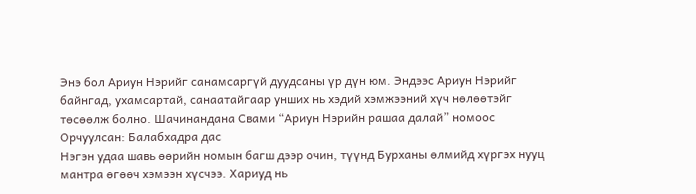Энэ бол Ариун Нэрийг санамсаргүй дуудсаны үр дүн юм. Эндээс Ариун Нэрийг байнгад, ухамсартай, санаатайгаар унших нь хэдий хэмжээний хүч нөлөөтэйг төсөөлж болно. Шачинандана Свами “Ариун Нэрийн рашаа далай” номоос Орчуулсан: Балабхадра дас
Нэгэн удаа шавь өөрийн номын багш дээр очин, түүнд Бурханы өлмийд хүргэх нууц мантра өгөөч хэмээн хүсчээ. Хариуд нь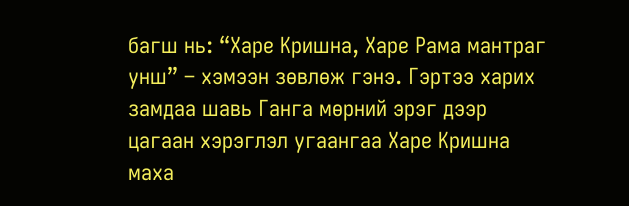багш нь: “Харе Кришна, Харе Рама мантраг унш” – хэмээн зөвлөж гэнэ. Гэртээ харих замдаа шавь Ганга мөрний эрэг дээр цагаан хэрэглэл угаангаа Харе Кришна маха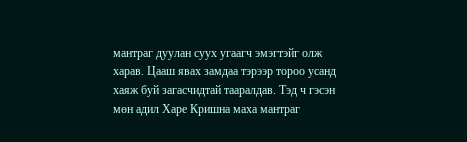мантраг дуулан суух угаагч эмэгтэйг олж харав. Цааш явах замдаа тэрээр тороо усанд хаяж буй загасчидтай тааралдав. Тэд ч гэсэн мөн адил Харе Кришна маха мантраг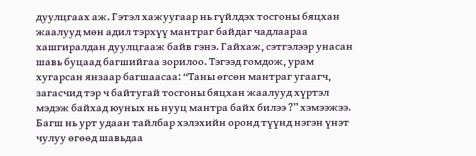дуулцгаах аж. Гэтэл хажуугаар нь гүйлдэх тосгоны бяцхан жаалууд мөн адил тэрхүү мантраг байдаг чадлаараа хашгиралдан дуулцгааж байв гэнэ. Гайхаж, сэтгэлээр унасан шавь буцаад багшийгаа зорилоо. Тэгээд гомдож, урам хугарсан янзаар багшаасаа: “Таны өгсөн мантраг угаагч, загасчид тэр ч байтугай тосгоны бяцхан жаалууд хүртэл мэдэж байхад юуных нь нууц мантра байх билээ ?” хэмээжээ. Багш нь урт удаан тайлбар хэлэхийн оронд түүнд нэгэн үнэт чулуу өгөөд шавьдаа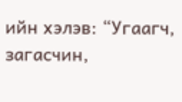ийн хэлэв: “Угаагч, загасчин,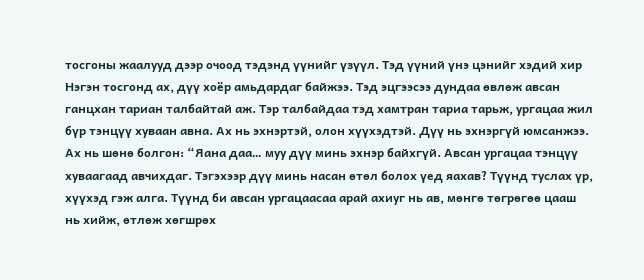тосгоны жаалууд дээр очоод тэдэнд үүнийг үзүүл. Тэд үүний үнэ цэнийг хэдий хир
Нэгэн тосгонд ах, дүү хоёр амьдардаг байжээ. Тэд эцгээсээ дундаа өвлөж авсан ганцхан тариан талбайтай аж. Тэр талбайдаа тэд хамтран тариа тарьж, ургацаа жил бүр тэнцүү хуваан авна. Ах нь эхнэртэй, олон хүүхэдтэй. Дүү нь эхнэргүй юмсанжээ. Ах нь шөнө болгон: “Яана даа… муу дүү минь эхнэр байхгүй. Авсан ургацаа тэнцүү хуваагаад авчихдаг. Тэгэхээр дүү минь насан өтөл болох үед яахав? Түүнд туслах үр, хүүхэд гэж алга. Түүнд би авсан ургацаасаа арай ахиуг нь ав, мөнгө төгрөгөө цааш нь хийж, өтлөж хөгшрөх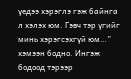үедээ хэрэглэ гэж байнга л хэлэх юм. Гэвч тэр үгийг минь хэрэгсэхгүй юм…” хэмээн бодно. Ингэж бодоод тэрээр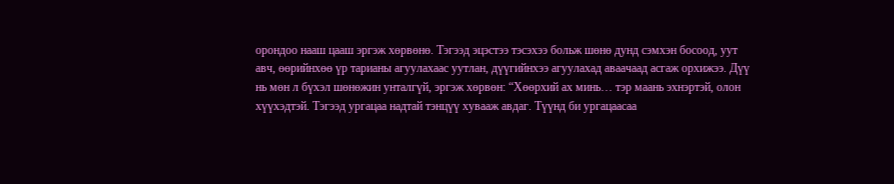орондоо нааш цааш эргэж хөрвөнө. Тэгээд эцэстээ тэсэхээ больж шөнө дунд сэмхэн босоод, уут авч, өөрийнхөө үр тарианы агуулахаас уутлан, дүүгийнхээ агуулахад аваачаад асгаж орхижээ. Дүү нь мөн л бүхэл шөнөжин унталгүй, эргэж хөрвөн: “Хөөрхий ах минь… тэр маань эхнэртэй, олон хүүхэдтэй. Тэгээд ургацаа надтай тэнцүү хувааж авдаг. Түүнд би ургацаасаа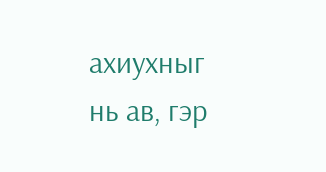ахиухныг нь ав, гэр